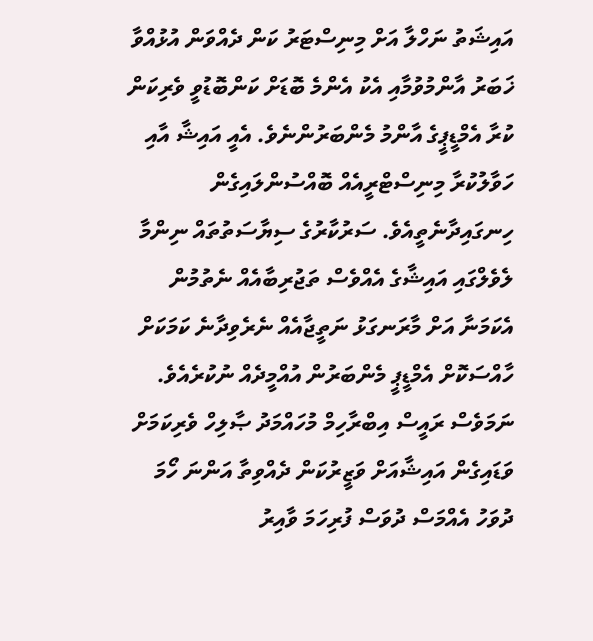އައިޝަތު ނަހްލާ އަށް މިނިސްޓަރު ކަން ދެއްވަން އުޅުއްވާ ޚަބަރު އާންމުވުމާއި އެކު އެންމެ ބޮޑަށް ކަންބޮޑުވީ ވެރިކަން ކުރާ އެމްޑީޕީގެ އާންމު މެންބަރުންނެވެ. އެއީ އައިޝާ އާއި ހަވާލުކުރާ މިނިސްޓްރީއެއް ބޮއްސުންލައިގެން ހިނގައިދާނެތީއެވެ. ސަރުކާރުގެ ސިޔާސަތުތައް ނިންމާ ލެވެލްގައި އައިޝާގެ އެއްވެސް ތަޖުރިބާއެއް ނެތުމުން އެކަމަނާ އަށް މާރަނގަޅު ނަތީޖާއެއް ނެރެވިދާނެ ކަމަކަށް ހާއްސަކޮށް އެމްޑީޕީ މެންބަރުން އުއްމީދެއް ނުކުރެއެވެ.
ނަމަވެސް ރައީސް އިބްރާހިމް މުހައްމަދު ޞާލިހް ވެރިކަމަށް ވަޑައިގެން އައިޝާއަށް ވަޒީރުކަން ދެއްވިތާ އަންނަ ހޯމަ ދުވަހު އެއްމަސް ދުވަސް ފުރިހަމަ ވާއިރު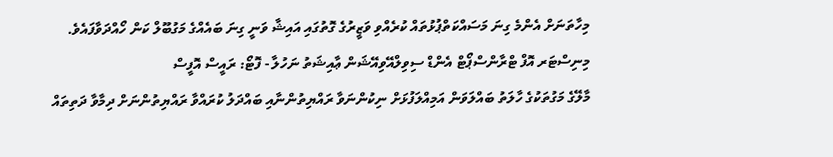މިހާތަނަށް އެންމެ ގިނަ މަސައްކަތްޕުޅުތައް ކުރެއްވި ވަޒީރުގެ ގޮތުގައި އައިޝާ ވަނީ ގިނަ ބައެއްގެ މަގުބޫލް ކަން ހޯއްދަވާފައެވެ.
މިނިސްޓަރ އޮފް ޓްރާންސްޕޯޓް އެންޑް ސިވިލްއޭވިއޭޝަން ޢާއިޝަތު ނަހުލާ - ފޮޓޯ: ރައީސް އޮފީސް
މާލޭގެ މަގުތަކުގެ ހާލަތު ބައްލަވަން އަމިއްލަފުޅަށް ނިކުންނަވާ ރައްޔިތުންނާއި ބައްދަލު ކުރައްވާ ރައްޔިތުންނަށް ދިމާވާ ދަތިތައް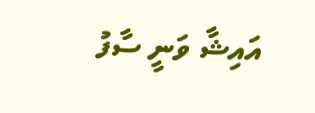އައިޝާ ވަނީ ސާފު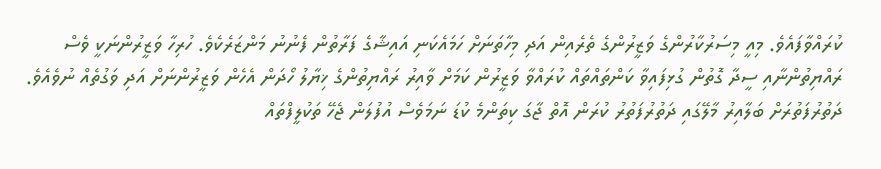ކުރައްވާފައެވެ. މިއީ މިސަރުކާރުންގެ ވަޒީރުންގެ ތެރެއިން އަދި މިހާތަނަށް ހަމައެކަނި އައިޝާގެ ފަރާތުން ފެނުނު މަންޒަރެކެވެ. ހުރިހާ ވަޒީރުންނަކީ ވެސް ރައްޔިތުންނާއި ސީދާ ގޮތުން ގުޅިފައިވާ ކަންތައްތައް ކުރައްވާ ވަޒީރުން ކަމަށް ވާއިރު ރައްޔިތުންގެ ޚިޔާލު ހޯދަން އެހެން ވަޒީރުންނަށް އަދި ވަގުތެއް ނުވެއެވެ.
ދަތުރުފަތުރަށް ބަލާއިރު މާލޭގައި ދަތުރުފަތުރު ކުރަން އޮތް ޖާގަ ކިތަންމެ ކުޑަ ނަމަވެސް އުފުލަން ޖެހޭ ތަކުލީފްތައް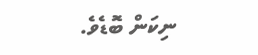ނިކަން ބޮޑެވެ.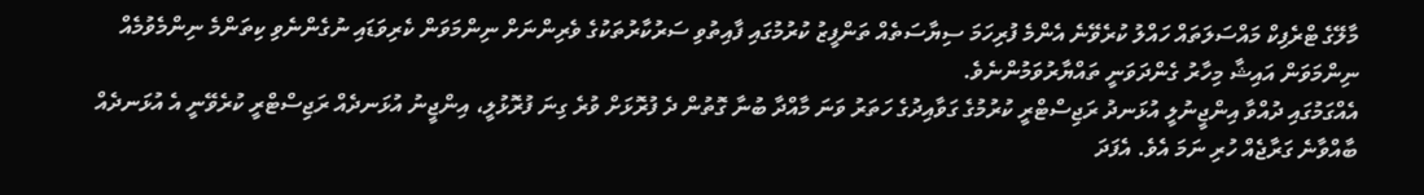މާލޭގެ ޓްރެފިކް މައްސަލަތައް ހައްލު ކުރެވޭނެ އެންމެ ފުރިހަމަ ސިޔާސަތެއް ތަންފީޒު ކުރުމުގައި ފާއިތުވި ސަރުކާރުތަކުގެ ވެރިންނަށް ނިންމަވަން ކެރިވަޑައި ނުގެންނެވި ކިތަންމެ ނިންމެވުމެއް ނިންމަވަން އައިޝާ މިހާރު ގެންދަވަނީ ތައްޔާރުވަމުންނެވެ.
އެއްގަމުގައި ދުއްވާ އިންޖީނުލީ އުޅަނދު ރަޖިސްޓްރީ ކުރުމުގެ ގަވާއިދުގެ ހަތަރު ވަނަ މާއްދާ ބުނާ ގޮތުން ދެ ފުރޮޅަށް ވުރެ ގިނަ ފުރޮޅުލީ، އިންޖީނު އުޅަނދެއް ރަޖިސްޓްރީ ކުރެވޭނީ އެ އުޅަނދެއް ބާއްވާނެ ގަރާޖެއް ހުރި ނަމަ އެވެ. އެފަދަ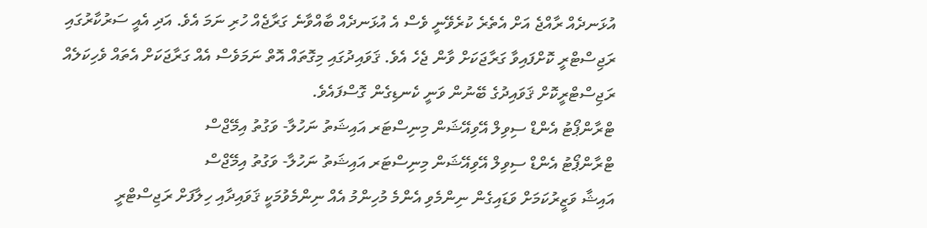އުޅަނދެއް ރާއްޖެ އަށް އެތެރެ ކުރެވޭނީ ވެސް އެ އުޅަނދެއް ބާއްވާނެ ގަރާޖެއް ހުރި ނަމަ އެވެ. އަދި އެއީ ސަރުކާރުގައި ރަޖިސްޓްރީ ކޮށްފައިވާ ގަރާޖަކަށް ވާން ޖެހެ އެވެ. ޤަވައިދުގައި މިގޮތައް އޮތް ނަމަވެސް އެއް ގަރާޖަކަށް އެތައް ވެހިކަލެއް ރަޖިސްޓްރީކޮށް ޤަވައިދުގެ ބޭނުން ވަނީ ކެނޑިގެން ގޮސްފައެވެ.
ޓްރާންޕޯޓު އެންޑް ސިވިލް އޭވިއޭޝަން މިނިސްޓަރ އައިޝަތު ނަހުލާ- ވަގުތު އިމޭޖްސް
ޓްރާންޕޯޓު އެންޑް ސިވިލް އޭވިއޭޝަން މިނިސްޓަރ އައިޝަތު ނަހުލާ- ވަގުތު އިމޭޖްސް
އައިޝާ ވަޒީރުކަމަށް ވަޑައިގެން ނިންމެވި އެންމެ މުހިންމު އެއް ނިންމެވުމަކީ ޤަވައިދާއި ހިލާފަށް ރަޖިސްޓްރީ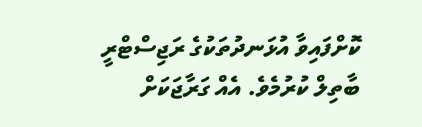ކޮށްފައިވާ އުޅަނދުތަކުގެ ރަޖިސްޓްރީ ބާތިލް ކުރުމެވެ. އެއް ގަރާޖަކަށް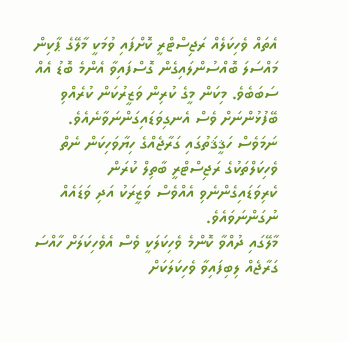އެތައް ވެހިކަލެއް ރަޖިސްޓްރީ ކޮށްފައި ވުމަކީ މާލޭގެ ޕާކިން މައްސަލަ ބޮއްސުންލައިގެން ގޮސްފައިވާ އެންމެ ބޮޑު އެއް ސަބަބެވެ. މިކަން މީގެ ކުރިން ވަޒީރުކަން ކުރެއްވި ބޭފުޅުންނަށް ވެސް އެނގިވަޑައިގަންނަވާނެއެވެ. ނަމަވެސް ހަޤީޤަތުގައި ގަރާޖެއްގެ ހިޔާވަހިކަން ނެތް ވެހިކަލްތަކުގެ ރަޖިސްޓްރީ ބާތިލް ކުރަން ކެރިވަޑައިގެންނެވި އެއްވެސް ވަޒީރަކު އަދި ވަޑައެއް ނުގަންނަވައެވެ.
މާލޭގައި ދުއްވާ ކޮންމެ ވެހިކަލަކީ ވެސް އެވެހިކަލަށް ހާއްސަ ގަރާޖެއް ލިބިފައިވާ ވެހިކަލަކަށް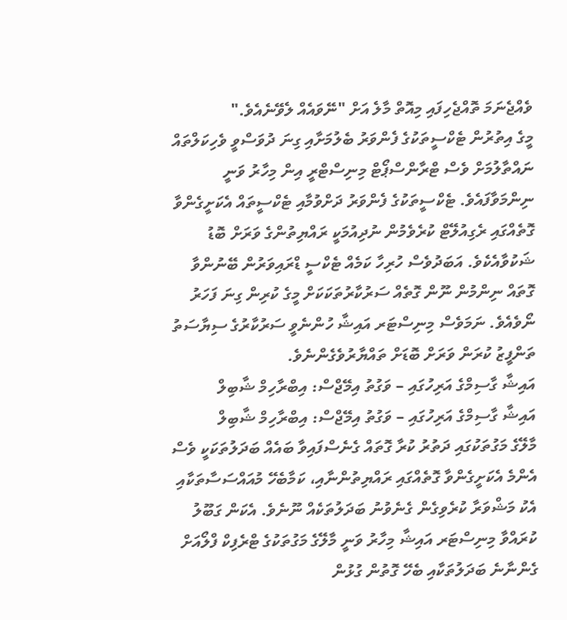ވެއްޖެނަމަ ތޮއްޖެހިފައި މިއޮތް މާލެ އަށް "ނޭވައެއް ލެވޭނެއެވެ."
މީގެ އިތުރުން ޓެކްސީތަކުގެ ފެންވަރު ބެލުމަށާއި ގިނަ ދުވަސްވީ ވެހިކަލްތައް ނައްތާލުމަށް ވެސް ޓްރާންސްޕޯޓް މިނިސްޓްރީ އިން މިހާރު ވަނީ ނިންމަވާފައެވެ. ޓެކްސީތަކުގެ ފެންވަރު ދަށްވުމާއި ޓެކްސީތައް އެކަށީގެންވާ ގޮތެއްގައި ރެގިއުލޭޓް ކުރެވެމުން ނުދިއުމަކީ ރައްޔިތުންގެ ވަރަށް ބޮޑު ޝަކުވާއެކެވެ. އަބަދުވެސް ހުރިހާ ކަމެއް ޓެކްސީ ޑްރައިވަރުން ބޭނުންވާ ގޮތައް ނިންމުން ނޫން ގޮތެއް ސަރުކާރުތަކަކަށް މީގެ ކުރިން ގިނަ ފަހަރު ނޯވެއެވެ. ނަމަވެސް މިނިސްޓަރ އައިޝާ ހުންނެވީ ސަރުކާރުގެ ސިޔާސަތު ތަންފީޒު ކުރަން ވަރަށް ބޮޑަށް ތައްޔާރުވެގެންނެވެ.
އައިޝާ ގާސިމްގެ އަރިހުގައި – ވަގުތު އިމޭޖްސް: އިބްރާހިމް ޝާބިލް
އައިޝާ ގާސިމްގެ އަރިހުގައި – ވަގުތު އިމޭޖްސް: އިބްރާހިމް ޝާބިލް
މާލޭގެ މަގުތަކުގައި ދަތުރު ކުރާ ގޮތައް ގެނެސްފައިވާ ބައެއް ބަދަލުތަކަކީ ވެސް އެންމެ އެކަށީގެންވާ ގޮތެއްގައި ރައްޔިތުންނާއި، ކަމާބެހޭ މުއައްސަސާތަކާއި އެކު މަޝްވަރާ ކުރެވިގެން ގެނެވުނު ބަދަލުތަކެއް ނޫނެވެ. އެކަން ގަބޫލު ކުރައްވާ މިނިސްޓަރ އައިޝާ މިހާރު ވަނީ މާލޭގެ މަގުތަކުގެ ޓްރެފިކް ފްލޯއަށް ގެންނާނެ ބަދަލުތަކާއި ބެހޭ ގޮތުން ގުޅުން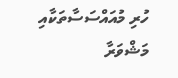ހުރި މުއައްސަސާތަކާއި މަޝްވަރާ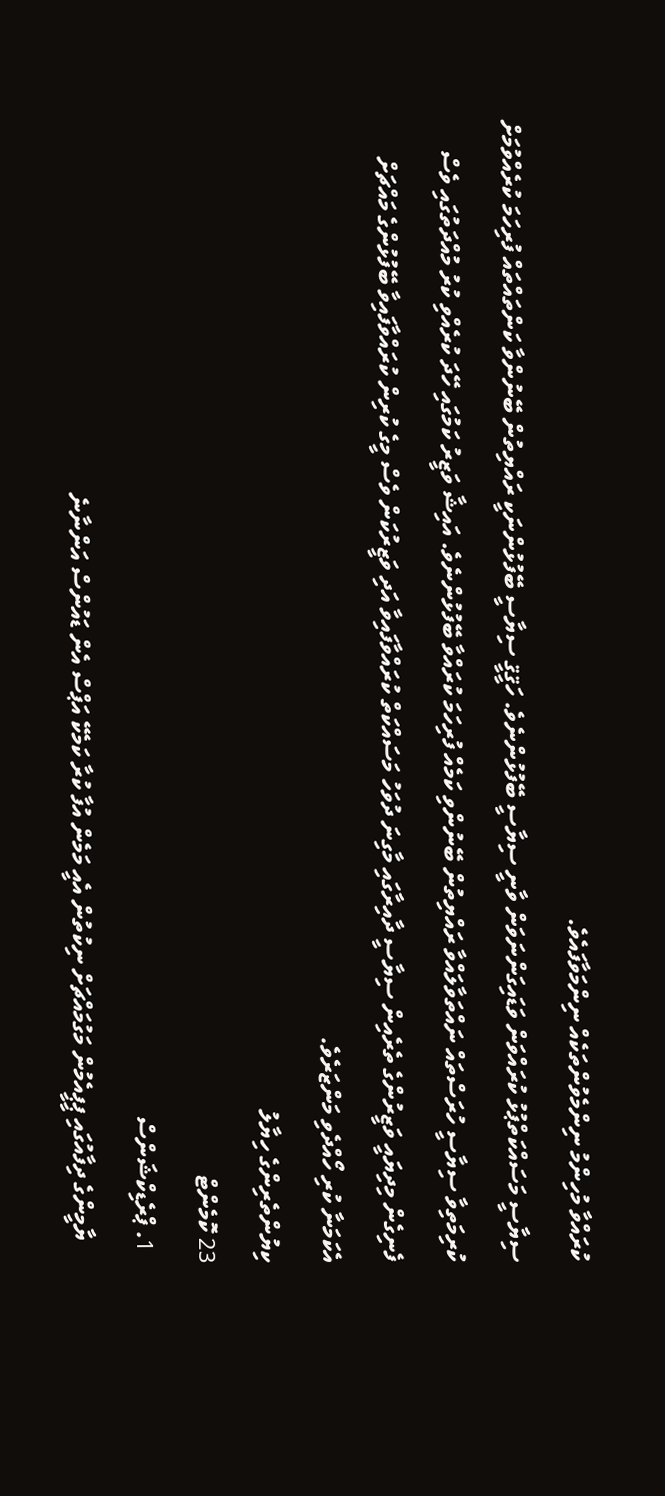ކުރައްވާ މުހިންމު ނިންމެވުންތަކެއް ނިންމަވާފައެވެ.
ސިޔާސީ މަސައްކަތްޕުޅު ކުރައްވަން ވަޑައިގަންނަވަން ވާނީ ސިޔާސީ ބޭފުޅުންނެވެ. ހަޤީޤީ ސިޔާސީ ބޭފުޅުންނަކީ ރައްޔިތުން ބޭނުންވާ ކަންތައްތައް ފުރިހަމަ ކުރެއްވުމަށް ކުރިމަތިވާ ސިޔާސީ ހުރަސްތައް ނައްތަވާލައްވާ ރައްޔިތުން ބޭނުންވި ކަމެއް ފުރިހަމަ ކުރައްވާ ބޭފުޅުންނެވެ. އައިޝާ ވަޒީރު ކަމުގައި ހޭދަ ކުރެއްވި ކުރު މުއްދަތުގައި ވެސް ފެނިގެން މިދިޔައީ ވަޒީރުންގެ ތެރެއިން ސިޔާސީ ދާއިރާގައި މާގިނަ ދުވަހު މަސައްކަތް ކުރައްވާފައިވާ އަދި ވަޒީރުކަން ވެސް މީގެ ކުރިން ކުރައްވާފައިވާ ބޭފުޅުންގެ މައްޗަށް އެކަމަނާ ކުރި ހޯއްދެވި މަންޒަރެވެ.
ކިޔުންތެރިންގެ ހިޔާލު
23 ކޮމެންޓް
  1. ޕްރެޑިކްޝަންސް
    ޔާމީންގެ ދިފާއުގައި ޕީޕީއެމުން މަގުމައްޗަށް ނިކުތުން އެއީ މަމެން އުފާ ކުރާ ކަމެކޭ އަޕްސް އެން ޑައުންސް އަންނާނެ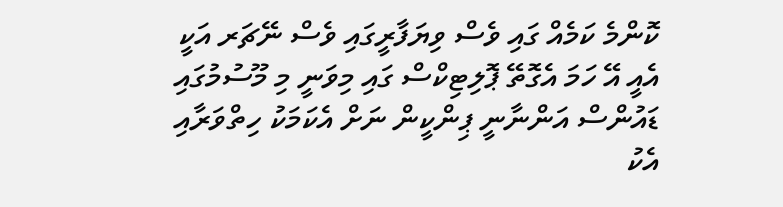ކޮންމެ ކަމެއް ގައި ވެސް ވިޔަފާރީގައި ވެސް ނޭޗަރ އަކީ އެއީ އޭ ހަމަ އެގޮތޭ ޕޮލިޓިކްސް ގައި މިވަނީ މި މޫސުމުގައި ޑައުންސް އަންނާނީ ޕިންކީން ނަށް އެކަމަކު ހިތްވަރާއި އެކު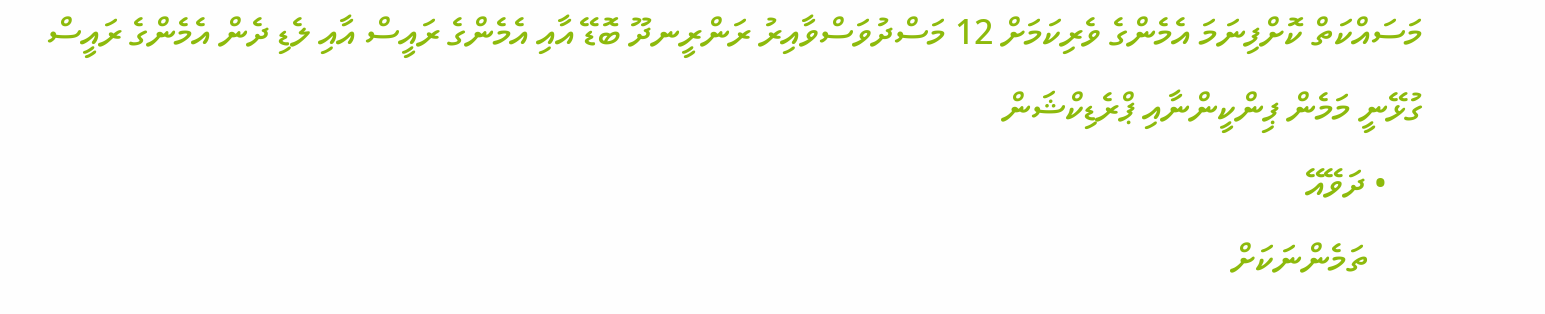މަސައްކަތް ކޮށްފިނަމަ އެމެންގެ ވެރިކަމަށް 12 މަސްދުވަސްވާއިރު ރަންރީނދޫ ބޮޑޭ އާއި އެމެންގެ ރައީސް އާއި ލެޑި ދެން އެމެންގެ ރައީސް ގުޅޭނީ މަމެން ޕިންކީންނާއި ޕްރެޑިކްޝަން
    • ދަވޭއޭ
      ތަމެންނަކަށް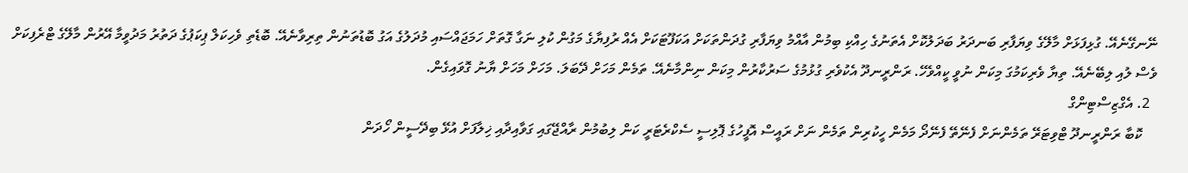ނޭނގޭނެއޭ. ގުޅިފަޅަށް މާލޭގެ ވިޔަފާރި ބަނދަރު ބަދަލުކޮށް އެތަނުގެ ހިއްކި ބިމުން އާއްމު ވިޔަފާރި ގުދަންތަކަށް އަކަފޫޓަކަށް އެއް ރުފިޔާގެ މަގުން ކުލި ނަގާ ގޮތަށް ހަމަޖައްސައި މުދަލުގެ އަގު ބޮޑުތަނުން ތިރިވާނެއޭ. ބޮޑެތި ވެހިކަލް ޕިކަޕުގެ ދަތުރު މަދުވީމާ އޭރުން މާލޭގެ ޓްރެފިކަށް ވެސް ލުއި ލިބޭނެއޭ. ތިޔާ ވެރިކަމުގަ މިކަން ނުވީ ކީއްވެހޭ. ރަންރީނދޫ އެކުވެރި ގުޅުމުގެ ސަރުކާރުން މިކަން ނިންމާނެއޭ. ތަމެން މަހަށް ދޭބަލަ. މަހަށް މަހަށް ޔާނު ގޮވައިގެން.
  2. އެގްޒިސްޓިންގް
    ކޮބާ ރަންރީނދޫ ޓްވިޓަރޭ ތަމެންނަށް ފެނޭތޭ ފެނޭދޯ މަމެން ހީކުރިން ތަމެން ނަށް ރައީސް އޮފީހުގެ ޕޮލިސީ ސެކްރެޓަރީ ކަން ލިބުމުން ރާއްޖޭގައި ގަވާއިދާއި ޚިލާފަށް އުޅޭ ބިދޭސީން ހޯދަން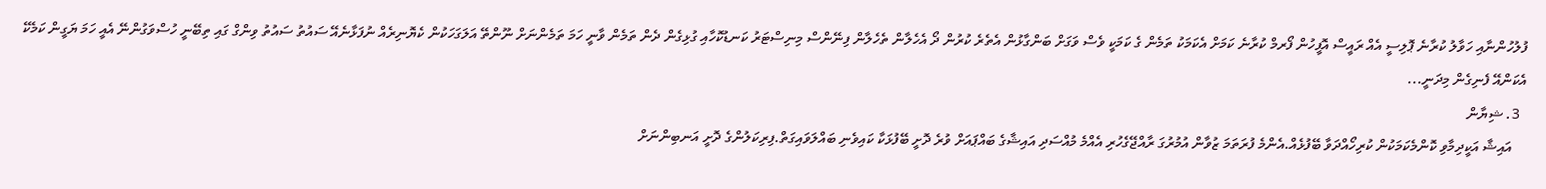ފުލުހުންނާއި ހަވާލު ކުރާނެ ޕޮލިސީ އެއް ރައީސް އޮފީހުން ފޯރމް ކުރާނެ ކަމަށް އެކަމަކު ތަމެން ގެ ކަމަކީ ވެސް ވަގަށް ބަންގާޅުން އެތެރެ ކުރުން ދޯ އެހެލާން ތެހެލާން ފިނޭންސް މިނިސްޓަރު ކަނޑުކޮހާއި ގުޅިގެން ދެން ތަމެން ވާނީ ހަމަ ތަމެންނަށް ނޫންތޭ އަލަގަހަކުން ކެޔޮނިރެއް ނުފަޅާނެއޭ ސައުތު ސައުތު ވިންގް ގައި ތިބޭނީ ހުސްވަގުންނޭ އެއީ ހަމަ ޔަގީން ކަމެކޭ އެކަންއޭ ފެނިގެން މިދަނީ...
  3. ޝިޔާން
    އައިޝާ އަކީދިމާވި ކޮންމެކަމަކުން ކުރިހޯއްދަވާ ބޭފުޅެއް.އެންމެ ފުރަތަމަ ޒުވާން އުމުރުގަ ރާއްޖޭގެހުރި އެއްމެ މުއްސަދި އައިޝާގެ ބައްޕައަށް ވުރެ ދޮށީ ބޭފުޅަކާ ކައިވެނި ބައްލަވައިގަތް.ފިރިކަލުންގެ ދޮށީ އަނބިންނަށް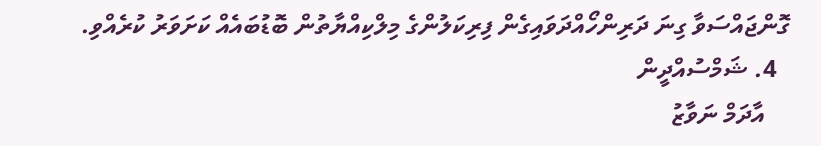ގޮންޖައްސަވާ ގިނަ ދަރިންހޯއްދަވައިގެން ފިރިކަލުންގެ މިލްކިއްޔާތުން ބޮޑުބައެއް ކަށަވަރު ކުރެއްވި.
  4. ޝަމްސުއްދީން
    އާދަމް ނަވާޒު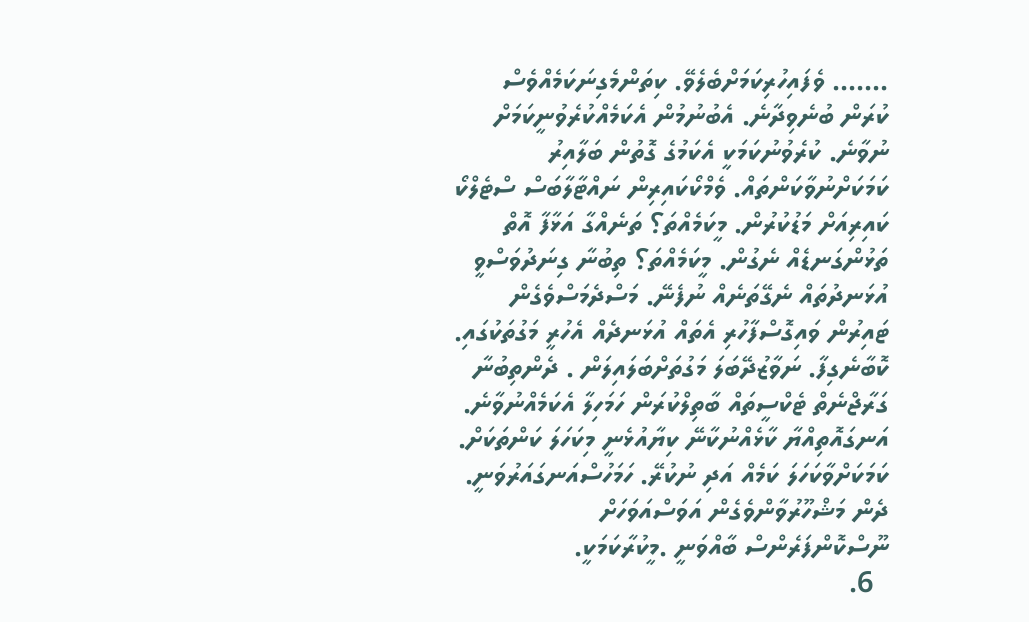....... ވެފައިހުރިކަމަށްބެލެވޭ. ކިތަންމެގިނަކަމެއްވެސް ކުރަން ބުނެވިދާނެ. އެބުނުމުން އެކަމެއްކުރެވުނީކަމަށް ނުވާނެ. ކުރެވުނުކަމަކީ އެކަމުގެ ގޮތުން ބަލާއިރު ކަމަކަށްނުވާކަންތައް. ވެމްކޯކައިރިން ނައްޓާލާބަސް ސްޓެލްކޯ ކައިރިއަށް މަޑުކުރުން. މީކަމެއްތަ؟ ތަނެއްގާ އަޅާފާ އޮތް ތަޅުންގަނޑެއް ނެގުން. މީކަމެއްތަ؟ ތިބުނާ ގިނަދުވަސްވީ އުޅަނދުތައް ނެގޭތަނެއް ނުފެނޭ. މަސްދެމަސްވެގެން ޓައިރުން ވައިގޮސްފާހުރި އެތައް އުޅަނދެއް އެހުރީ މަގުތަކުގައި. ކޮބާނެގިފާ. ނަވާޒުދޭބަލަ މަގުތަށްބަލައިލަން . ދެންތިބުނާ ގަރާޖްނެތް ޓެކްސީތައް ބާތިލްކުރަން ހަމަހިލާ އެކަމެއްނުވާނެ. އަނގައޮތިއްޔާ ކާޅެއްނުކާނޭ ކިޔާއުޅެނީ މިކަހަލަ ކަންތަކަށް. ކަމަކަށްވާކަހަލަ ކަމެއް އަދި ނުކުރޭ. ހަމަހުސްއަނގައަރުވަނީ. ދެން މަޝްހޫރުވާންވެގެން އަވަސްއަވަހަށް ނޫސްކޮންފަރެންސް ބާއްވަނީ .މީކުރާކަމަކީ.
  6.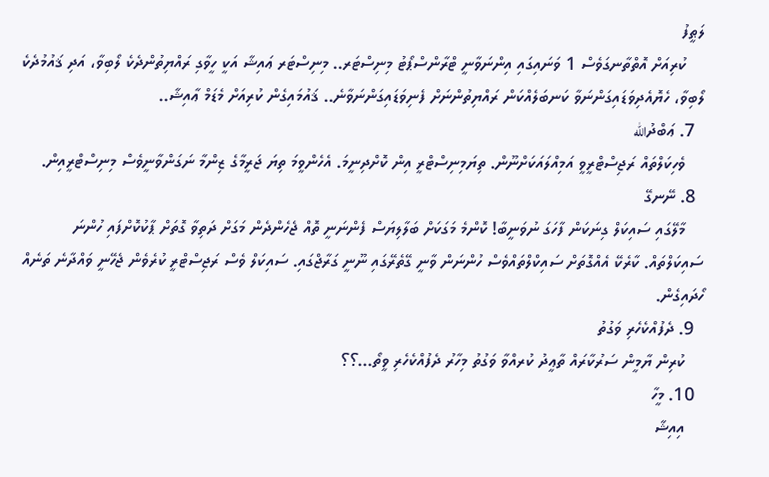ލަޠީފު
    ކުރިއަށް އޮތްތާނގަވެސް 1 ވަނައިގައި އިންނަވާނީ ޓްރާންސްޕޯޓު މިނިސްޓަރ.. މިނިސްޓަރ ޢައިޝާ އަކީ ހީވާގި ރައްޔިތުންދެކެ ލޯބިވާ، އަދި ޤައުމުދެކެ ލޯބިވާ، ހެޔޮއެދިވަޑައިގަންނަވާ ކަނބަލެއްކަން ރައްޔިތުންނަށް ފެނިވަޑައިގަންނަވާނެ.. ޤައުމައިގެން ކުރިއަށް މެޑަމް ޢާއިޝާ..
  7. ޢަބްދުالله
    ވެހިކަލްތައް ރަޖިސްޓްރީވީ އަމިއްލައަކަށްނޫން. ތިޔަމިނިސްޓްރީ އިން ކޮށްދިނީމަ. އެހެންވީމަ ތިޔަ ޖަރީމާގެ ޒިންމާ ނަގަންވާނީވެސް މިނިސްޓްރީއިން.
  8. ނޭނގޭ
    މާލޭގައި ސައިކަލް ގިނަކަން ފާހަގަ ނުވަނީބާ! ކޮންމެ މަގަކަށް ބަލާލިޔަސް ފެންނަނީ ތޮއް ޖެހެންދެން މަގަށް ދަތިވާ ގޮތަށް ޕާކުކޮށްފައި ހުންނަ ސައިކަލްތައް. ކާރެކޭ އެއްގޮތަށް ސައިކްލްތައްވެސް ހުންނަން ވާނީ ގޭތެރޭގައި ނޫނީ ގަރާޖްގައި. ސައިކަލް ވެސް ރަޖިސްޓްރީ ކުރެވެން ޖެހޭނީ ވައްދާނެ ތަނެއް ހޯދައިގެން.
  9. ދެފުއްކެހެރި ވަގުތު
    ކުރިން ޔާމީން ސަރުކާރައް ތާޢީދު ކުރއްވާ ވަގުތު މިހާރު ދެފުއްކެހެރި ވީތޯ...؟؟
  10. މީހާ
    އިއިޝާ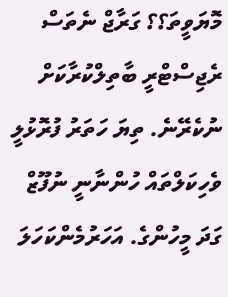މޮޔަވީތަ؟؟ ގަރާޖް ނެތަސް ރެޖިސްޓްރީ ބާތިލްކުރާކަށް ނުކެރޭނެ. ތިޔަ ހަތަރު ފުރޮޅުލީ ވެހިކަލްތައް ހުންނާނީ ނުފޫޒް ގަދަ މީހުންގެ. އަހަރުމެންކަހަލަ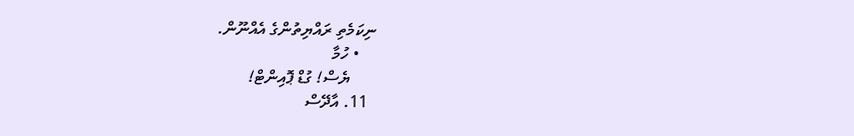ނިކަމެތި ރައްޔިތުންގެ އެއްނޫން.
    • ހުމާ
      ޔެސް! ގުޑް ޕޮއިންޓް!
  11. އާދޭސް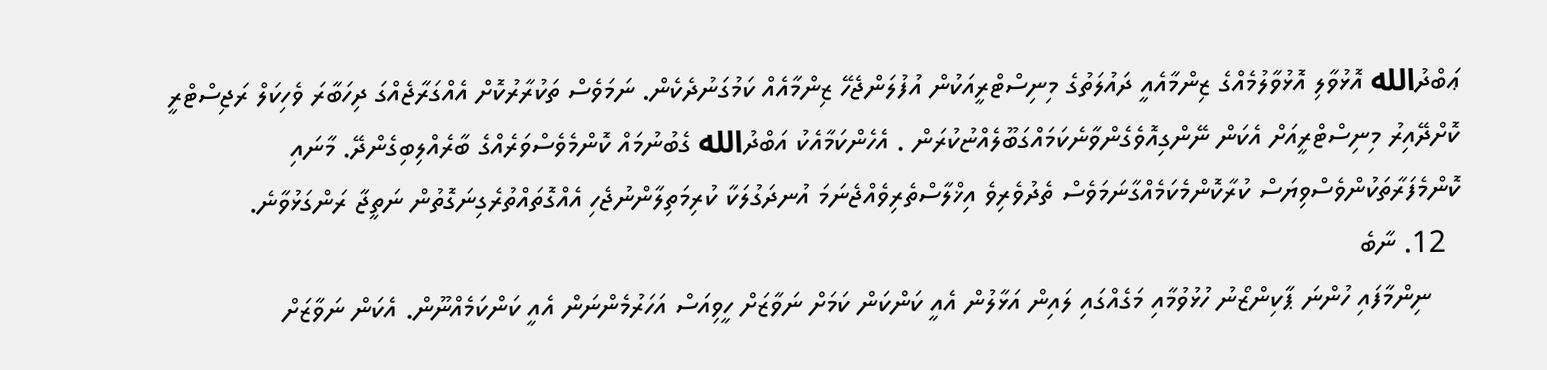ޢަބްދުالله އޮޅުވާލި އޮޅުވާލުމެއްގެ ޒިންމާއެއީ ދައުލަތުގެ މިނިސްޓްރީއަކުން އުފުލަންޖެހޭ ޒިންމާއެއް ކަމުގަނުދެކެން. ނަމަވެސް ތަކުރާރުކޮށް އެއްގަރާޖެއްގަ ދިހަބާރަ ވެހިކަލް ރަޖިސްޓްރީ ކޮށްދޭއިރު މިނިސްޓްރީއަށް އެކަން ނޭންގިއޮވެގެންވާނެކަމައްގަބޫލެއްޏުކުރަން . އެހެންކަމާއެކު އަބްދުالله ގެބުނުމައް ކޮންމެވެސްވަރެއްގެ ބާރެއްލިބިގެންދޭ. މާނައި ކޮންމެފަރާތަކުންވެސްވިޔަސް ކުރާކޮންމެކަމެއްގާނަމަވެސް ތެދުވެރިވެ އިޚްލާސްތެރިވެއްޖެނަމަ އުނދަގުލަކާ ކުރިމަތިލާންނުޖެހި އެއްގޮތައްތުރެގިނަގޮތުން ނަތީޖާ ރަންގަޅުވާނެ.
  12. ނާބެ
    ނިންމާފައި ހުންނަ ޕާކިންޒޯނު ހުޅުވުމާއި މަގެއްގައި ލައިން އަޅާލުން އެއީ ކަންކަން ކަމަށް ނަވާޒަށް ހީވިއަސް އަހަރުމެންނަން އެއީ ކަންކަމެއްނޫން. އެކަން ނަވާޒަށް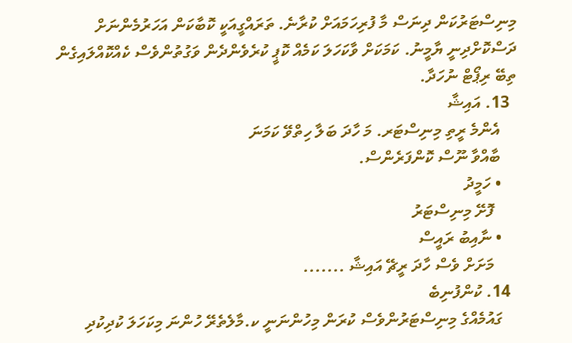މިނިސްޓަރުކަން ދިނަސް މާ ފުރިހަމައަށް ކުރާނެ. ތަރައްގީއަކީ ކޮބާކަން އަހަރުމެންނަށް ދަސްކޮށްދިނީ ޔާމީނު. ކަމަކަށް ވާކަހަލަ ކަމެއް ކޮޕީ ކުރެވެންދެން ވަގުތުންވެސް ކެއްކޮއްލައިގެން ތިބޭ ރިޕޯޓް ނުހަދާ.
  13. އައިޝާ
    އެންމެ ރީތި މިނިސްޓަރ. މަ ހާދަ ބަލާ ހިތްވޭ ކަމަނަ
    ބާއްވާ ނޫސް ކޮންފަރެންސް.
    • ހަމީދު
      ފޮށޭ މިނިސްޓަރު
    • ނާއިބު ރައީސް
      މަށަށް ވެސް ހާދަ ރީޗޭ އައިޝާ .......
  14. ކުންފުނިބެ
    ގައުމެއްގެ މިނިސްޓަރުންވެސް ކުރަން މިހުންނަނީ ކ.މާލެތެރޭ ހުންނަ މިކަހަލަ ކުދިކުދި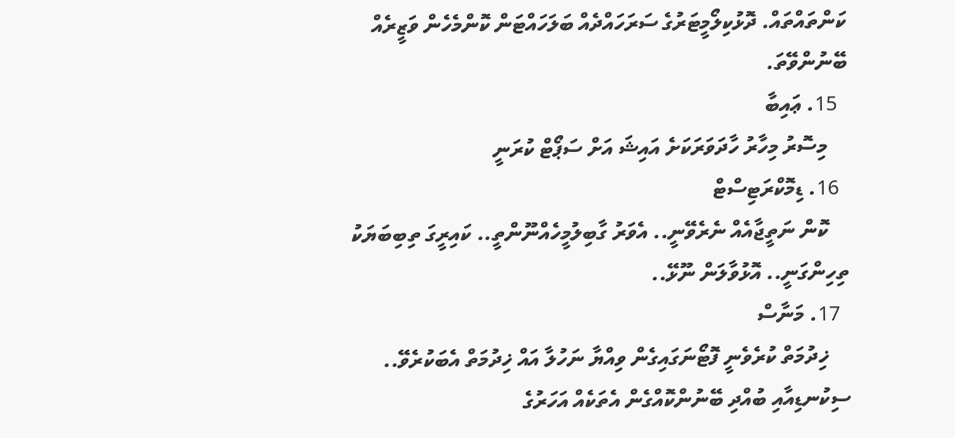ކަންތައްތައް. ދޮޅުކިލޯމީޓަރުގެ ސަރަހައްދެއް ބަލަހައްޓަން ކޮންމެހެން ވަޒީރެއް ބޭނުންވޭތަ.
  15. ޢައިބާ
    މިސޮރު މިހާރު ހާދަވަރަކަށެ އައިޝަ އަށް ސަޕޯޓް ކުރަނީ
  16. ޑިމޮކްރަޓިސްޓް
    ކޮން ނަތީޖާއެއް ނެރެވޭނީ.. އެވަރު ގާބިލުމީހެއްނޫންތީ.. ކައިރީގަ ތިބިބަޔަކު ތިހިންގަނީ.. އޮޅުވާލަން ނޫޅޭ..
  17. މަނާސް
    ޚިދުމަތް ކުރެވެނީ ފޮޓޯނަގައިގެން ވިއްޔާ ނަހުލާ އައް ޚިދުމަތް އެބަކުރެވޭ.. ސިކުނޑިއާއި ބުއްދި ބޭނުންކޮއްގެން އެތަކެއް އަހަރުގެ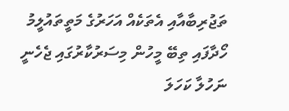ތަޖުރިބާއާއި އެތަކެއް އަހަރުގެ މަތީތައުލީމު ހޯދާފައި ތިބޭ މީހުން މިސަރުކާރުގައި ޖެހެނީ ނަހުލާ ކަހަލަ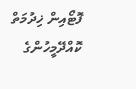ފޮޓޯއިން ޚިދުމަތް ކޮއްދޭމީހުންގެ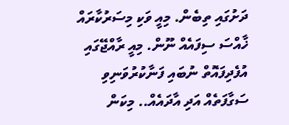ދަށުގައި ތިބެން. މިއީ ވަކި މިސަރުކާރައް ޚާއްސަ ސިފައެއް ނޫން. މިއީ ރާއްޖޭގައި އުފެދިފައޮތް ނުބައި ފަނާކުރުވަނިވި ސަގާފަތެއް އަދި އާދައެއް.. މިކަން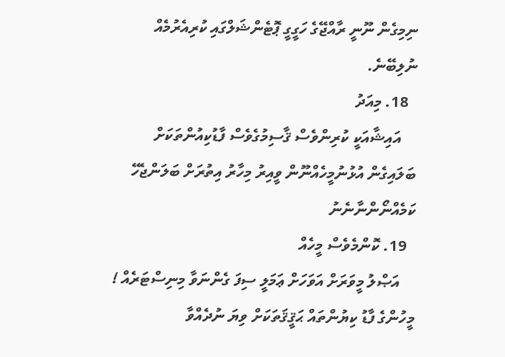ނިމިގެން ނޫނީ ރާއްޖޭގެ ހަގީގީ ޕޮޓެންޝަލްގައި ކުރިއެރުމެއް ނުލިބޭނެ.
  18. މިއަދު
    އައިޝާއަކީ ކުރިންވެސް ޤާސިމުގެވެސް ފާޑުކިއުންތަކަށް ބަލައިގެން އުޅުނުމީހެއްނޫން ވީއިރު މިހާރު އިތުރަށް ބަލަންޖެހޭ ކަމެއްނޯންނާނެނު
  19. ކޮންމެވެސް މީހެއް
    އަޞްލު މީވަރަށް އަވަހަށް ޢަމަލީ ސިފަ ގެންނަވާ މިނިސްޓަރެއް ! މީހުންގެ ފާޑު ކިޔުންތައް ޙަޤީޤަތަކަށް ވިޔަ ނުދެއްވާ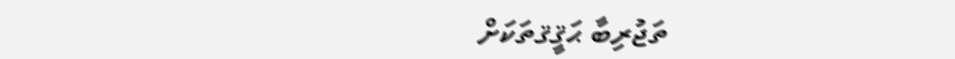ތަޖުރިބާ ޙަޤީޤތަކަށް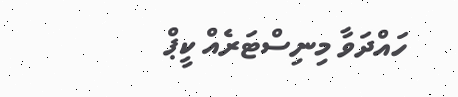ހައްދަވާ މިނިސްޓަރެއް ކީޕް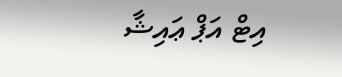އިޓް އަޕް ޢައިޝާ